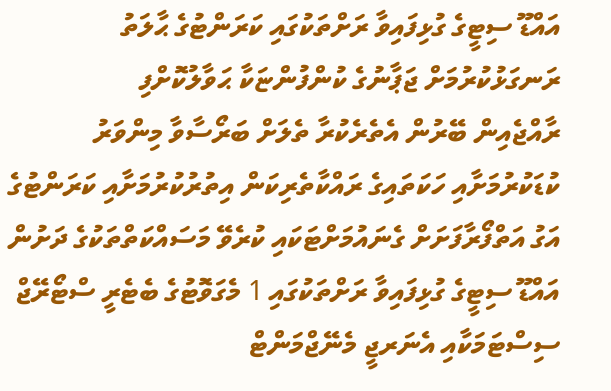އައްޑޫ ސިޓީގެ ގުޅިފައިވާ ރަށްތަކުގައި ކަރަންޓުގެ ޙާލަތު ރަނގަޅުކުރުމަށް ޖަޕާނުގެ ކުންފުންޏަކާ ޙަވާލުކޮށްފި
ރާއްޖެއިން ބޭރުން އެތެރެކުރާ ތެލަށް ބަރޯސާވާ މިންވަރު ކުޑަކުރުމަށާއި ހަކަތައިގެ ރައްކާތެރިކަން އިތުރުކުރުމަށާއި ކަރަންޓުގެ އަގު އަތްފޯރާފަށަށް ގެނައުމަށްޓަކައި ކުރެވޭ މަސައްކަތްތަކުގެ ދަށުން އައްޑޫ ސިޓީގެ ގުޅިފައިވާ ރަށްތަކުގައި 1 މެގަވޮޓުގެ ބެޓެރީ ސްޓޯރޭޖް ސިސްޓަމަކާއި އެނަރޖީ މެނޭޖްމަންޓް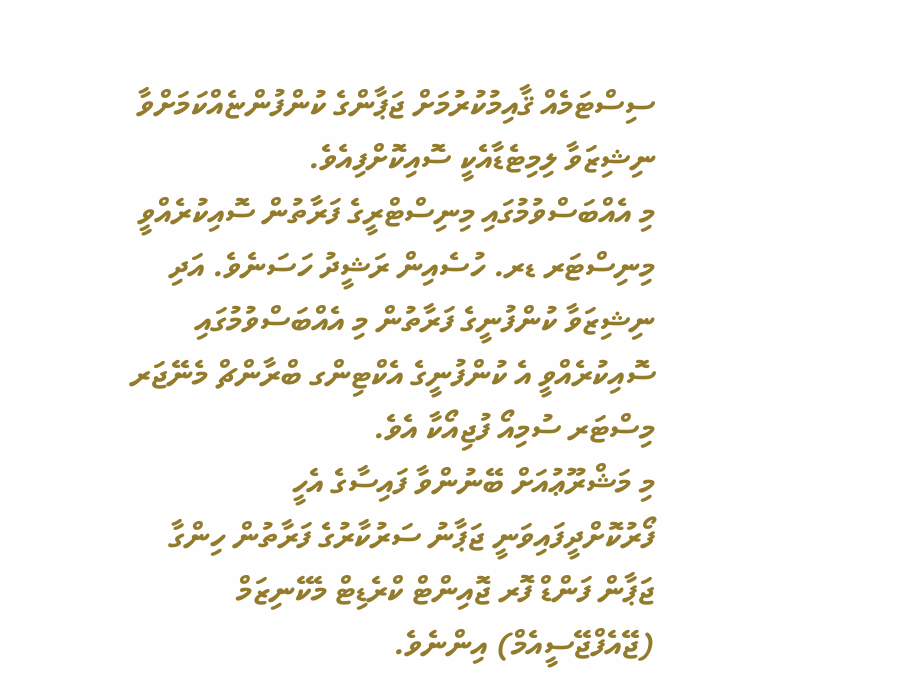ސިސްޓަމެއް ޤާއިމުކުރުމަށް ޖަޕާންގެ ކުންފުންޏެއްކަމަށްވާ ނިޝިޒަވާ ލިމިޓެޑާއެކީ ސޮއިކޮށްފިއެވެ.
މި އެއްބަސްވުމުގައި މިނިސްޓްރީގެ ފަރާތުން ސޮއިކުރެއްވީ މިނިސްޓަރ ޑރ. ހުސެއިން ރަޝީދު ހަސަނެވެ. އަދި ނިޝިޒަވާ ކުންފުނީގެ ފަރާތުން މި އެއްބަސްވުމުގައި ސޮއިކުރެއްވީ އެ ކުންފުނީގެ އެކްޓިންގ ބްރާންޗް މެނޭޖަރ މިސްޓަރ ސުމިއޯ ފުޖިއޯކާ އެވެ.
މި މަޝްރޫޢުއަށް ބޭނުންވާ ފައިސާގެ އެހީ ފޯރުކޮށްދީފައިވަނީ ޖަޕާނު ސަރުކާރުގެ ފަރާތުން ހިންގާ ޖަޕާން ފަންޑް ފޮރ ޖޮއިންޓް ކްރެޑިޓް މެކޭނިޒަމް (ޖޭއެފްޖޭސީއެމް) އިންނެވެ.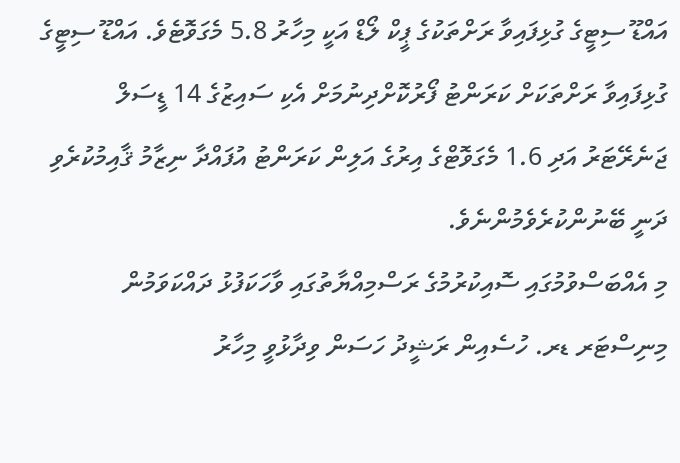އައްޑޫ ސިޓީގެ ގުޅިފައިވާ ރަށްތަކުގެ ޕީކް ލޯޑް އަކީ މިހާރު 5.8 މެގަވޮޓެވެ. އައްޑޫ ސިޓީގެ ގުޅިފައިވާ ރަށްތަކަށް ކަރަންޓު ފޯރުކޮށްދިނުމަށް އެކި ސައިޒުގެ 14 ޑީސަލް ޖަނެރޭޓަރު އަދި 1.6 މެގަވޮޓްގެ އިރުގެ އަލިން ކަރަންޓު އުފައްދާ ނިޒާމު ޤާއިމުކުރެވި ދަނީ ބޭނުންކުރެވެމުންނެވެ.
މި އެއްބަސްވުމުގައި ސޮއިކުރުމުގެ ރަސްމިއްޔާތުގައި ވާހަކަފުޅު ދައްކަވަމުން މިނިސްޓަރ ޑރ. ހުސެއިން ރަޝީދު ހަސަން ވިދާޅުވީ މިހާރު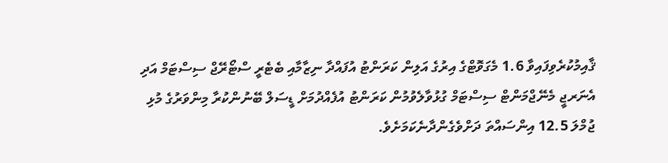ޤާއިމުކުރެވިފައިވާ 1.6 މެގަވޮޓްގެ އިރުގެ އަލިން ކަރަންޓު އުފައްދާ ނިޒާމާއި ބެޓެރީ ސްޓޯރޭޖް ސިސްޓަމް އަދި އެނަރޖީ މެނޭޖްމަންޓް ސިސްޓަމް ގުޅުވާލެވުމުން ކަރަންޓު އުފެއްދުމަށް ޑީސަލް ބޭނުންކުރާ މިންވަރުގެ މުޅި ޖުމްލަ 12.5 އިންސައްތަ ދަށްވެގެންދާނެކަމަށެވެ.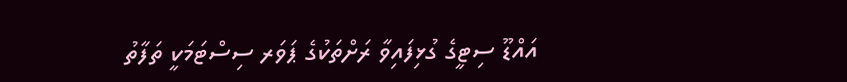އައްޑޫ ސިޓީގެ ގުޅިފައިވާ ރަށްތަކުގެ ޕަވަރ ސިސްޓަމަކީ ތަފާތު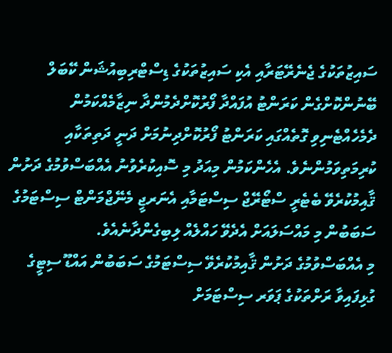ސައިޒުތަކުގެ ޖެނެރޭޓަރާއި އެކި ސައިޒުތަކުގެ ޑިސްޓްރިބިއުޝަން ކޭބަލް ބޭނުންކޮށްގެން ކަރަންޓު އުފައްދާ ފޯރުކޮށްދެމުންދާ ނިޒާމެއްކަމުން ދެމެހެއްޓެނިވި ގޮތެއްގައި ކަރަންޓު ފޯރުކޮށްދިނުމަށް ދަނީ ދަތިތަކާއި ކުރިމަތިވަމުންނެވެ. އެހެންކަމުން މިއަދު މި ސޮއިކުރެވުނު އެއްބަސްވުމުގެ ދަށުން ޤާއިމުކުރެވޭ ބެޓެރީ ސްޓޯރޭޖް ސިސްޓަމާއި އެނަރޖީ މެނޭޖްމަންޓް ސިސްޓަމުގެ ސަބަބުން މި މައްސަލައަށް އެދެވޭ ހައްލެއް ލިބިގެންދާނެއެވެ.
މި އެއްބަސްވުމުގެ ދަށުން ޤާއިމުކުރެވޭ ސިސްޓަމުގެ ސަބަބުން އައްޑޫ ސިޓީގެ ގުޅިފައިވާ ރަށްތަކުގެ ޕަވަރ ސިސްޓަމަށް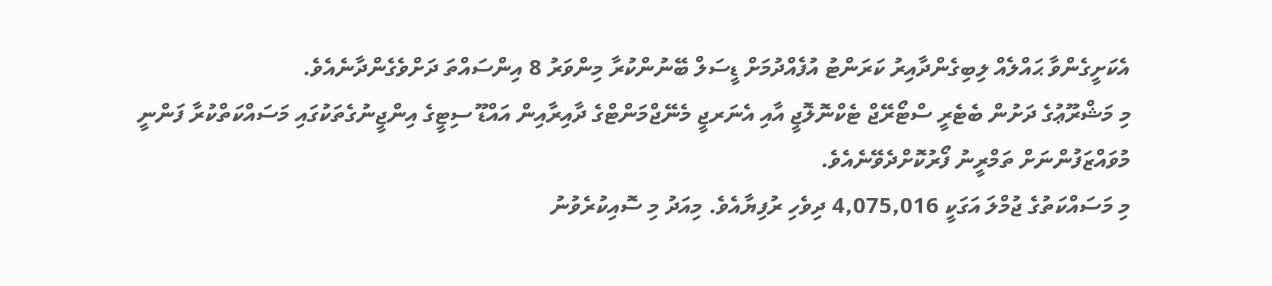އެކަށީގެންވާ ޙައްލެއް ލިބިގެންދާއިރު ކަރަންޓު އުފެއްދުމަށް ޑީސަލް ބޭނުންކުރާ މިންވަރު 8 އިންސައްތަ ދަށްވެގެންދާނެއެވެ.
މި މަޝްރޫޢުގެ ދަށުން ބެޓެރީ ސްޓޯރޭޖް ޓެކްނޮލޮޖީ އާއި އެނަރޖީ މެނޭޖްމަންޓްގެ ދާއިރާއިން އައްޑޫ ސިޓީގެ އިންޖީނުގެތަކުގައި މަސައްކަތްކުރާ ފަންނީ މުވައްޒަފުންނަށް ތަމްރީނު ފޯރުކޮށްދެވޭނެއެވެ.
މި މަސައްކަތުގެ ޖުމްލަ އަގަކީ 4,075,016 ދިވެހި ރުފިޔާއެވެ. މިއަދު މި ސޮއިކުރެވުނު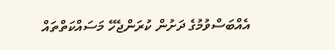އެއްބަސްވުމުގެ ދަށުން ކުރަންޖެހޭ މަސައްކަތްތައް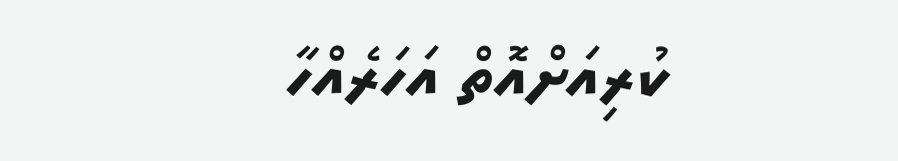ކުރިއަށްއޮތް އަހަރެއްހާ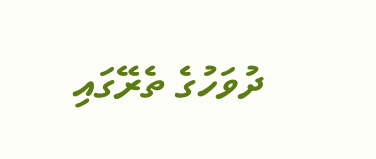ދުވަހުގެ ތެރޭގައި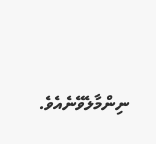ނިންމާލެވޭނެއެވެ.